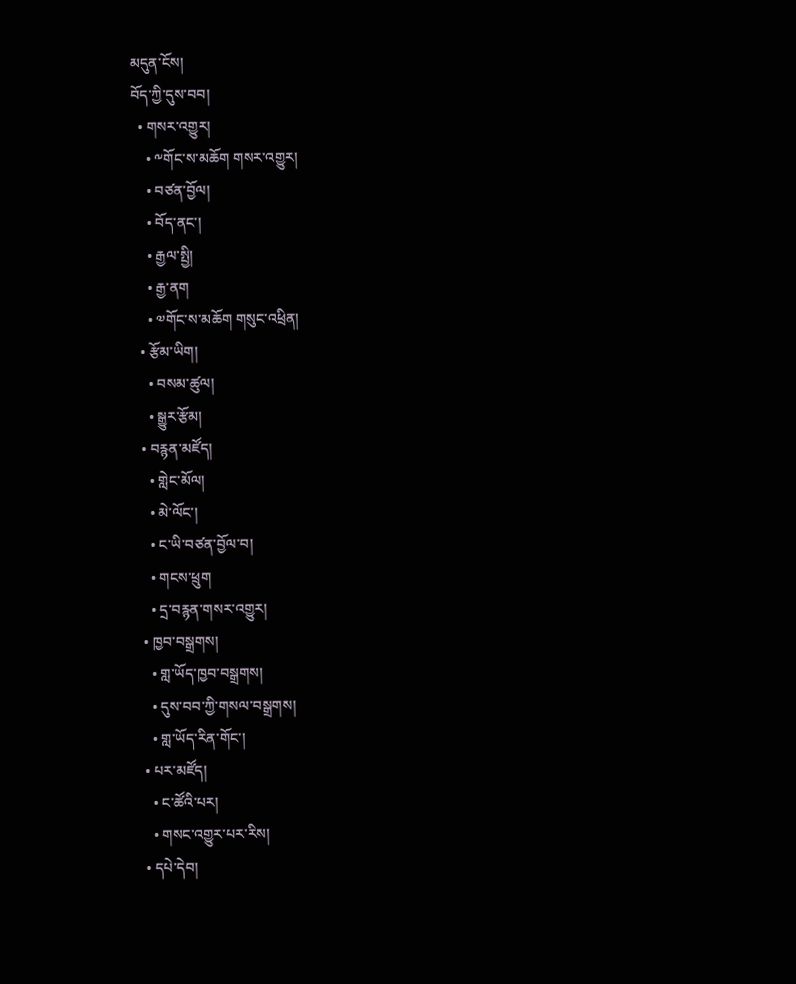མདུན་ངོས།
བོད་ཀྱི་དུས་བབ།
  • གསར་འགྱུར།
    • ༸གོང་ས་མཆོག གསར་འགྱུར།
    • བཙན་བྱོལ།
    • བོད་ནང་།
    • རྒྱལ་སྤྱི།
    • རྒྱ་ནག
    • ༧གོང་ས་མཆོག གསུང་འཕྲིན།
  • རྩོམ་ཡིག།
    • བསམ་ཚུལ།
    • སྒྱུར་རྩོམ།
  • བརྙན་མཛོད།
    • གླེང་མོལ།
    • མེ་ལོང་།
    • ང་ཡི་བཙན་བྱོལ་བ།
    • གངས་ཕྲུག
    • དྲ་བརྙན་གསར་འགྱུར།
  • ཁྱབ་བསྒྲགས།
    • གླ་ཡོད་ཁྱབ་བསྒྲགས།
    • དུས་བབ་ཀྱི་གསལ་བསྒྲགས།
    • གླ་ཡོད་རིན་གོང་།
  • པར་མཛོད།
    • ང་ཚོའི་པར།
    • གསང་འགྱུར་པར་རིས།
  • དཔེ་དེབ།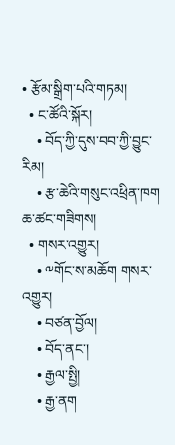• རྩོམ་སྒྲིག་པའི་གཏམ།
  • ང་ཚོའི་སྐོར།
    • བོད་ཀྱི་དུས་བབ་ཀྱི་བྱུང་རིམ།
    • རྩ་ཆེའི་གསུང་འཕྲིན་ཁག
ཆ་ཚང་གཟིགས།
  • གསར་འགྱུར།
    • ༸གོང་ས་མཆོག གསར་འགྱུར།
    • བཙན་བྱོལ།
    • བོད་ནང་།
    • རྒྱལ་སྤྱི།
    • རྒྱ་ནག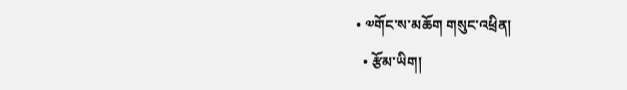• ༧གོང་ས་མཆོག གསུང་འཕྲིན།
  • རྩོམ་ཡིག།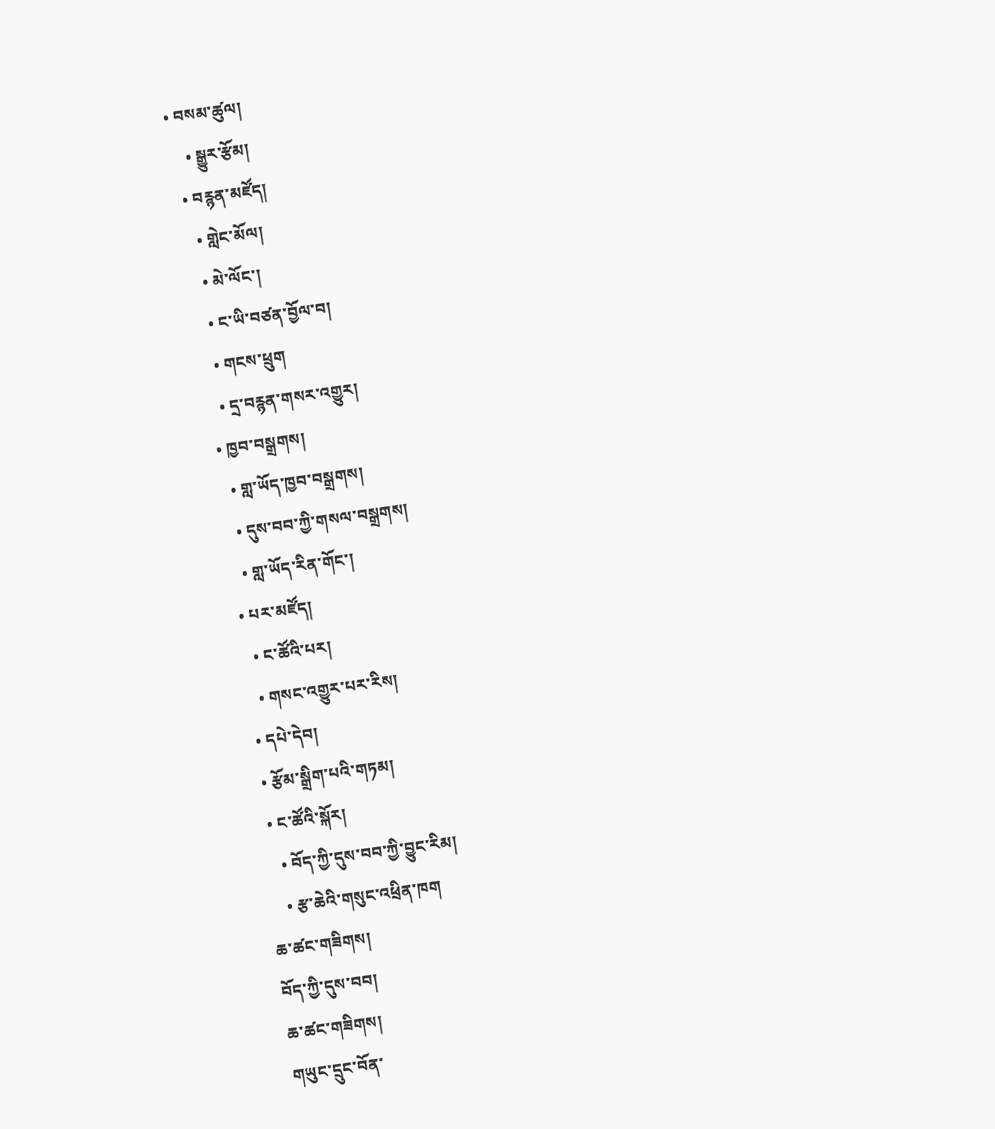• བསམ་ཚུལ།
    • སྒྱུར་རྩོམ།
  • བརྙན་མཛོད།
    • གླེང་མོལ།
    • མེ་ལོང་།
    • ང་ཡི་བཙན་བྱོལ་བ།
    • གངས་ཕྲུག
    • དྲ་བརྙན་གསར་འགྱུར།
  • ཁྱབ་བསྒྲགས།
    • གླ་ཡོད་ཁྱབ་བསྒྲགས།
    • དུས་བབ་ཀྱི་གསལ་བསྒྲགས།
    • གླ་ཡོད་རིན་གོང་།
  • པར་མཛོད།
    • ང་ཚོའི་པར།
    • གསང་འགྱུར་པར་རིས།
  • དཔེ་དེབ།
  • རྩོམ་སྒྲིག་པའི་གཏམ།
  • ང་ཚོའི་སྐོར།
    • བོད་ཀྱི་དུས་བབ་ཀྱི་བྱུང་རིམ།
    • རྩ་ཆེའི་གསུང་འཕྲིན་ཁག
ཆ་ཚང་གཟིགས།
བོད་ཀྱི་དུས་བབ།
ཆ་ཚང་གཟིགས།
གཡུང་དྲུང་བོན་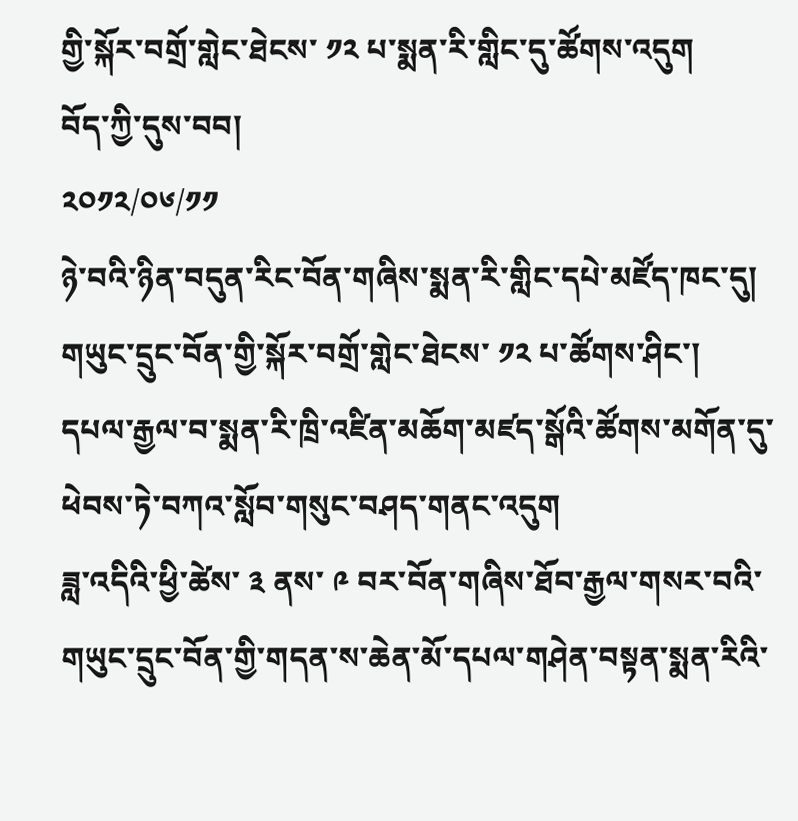གྱི་སྐོར་བགྲོ་གླེང་ཐེངས་ ༡༢ པ་སྨན་རི་གླིང་དུ་ཚོགས་འདུག
བོད་ཀྱི་དུས་བབ།
༢༠༡༢/༠༦/༡༡
ཉེ་བའི་ཉིན་བདུན་རིང་བོན་གཞིས་སྨན་རི་གླིང་དཔེ་མཛོད་ཁང་དུ། གཡུང་དྲུང་བོན་གྱི་སྐོར་བགྲོ་གླེང་ཐེངས་ ༡༢ པ་ཚོགས་ཤིང་། དཔལ་རྒྱལ་བ་སྨན་རི་ཁྲི་འཛིན་མཆོག་མཛད་སྒོའི་ཚོགས་མགོན་དུ་ཕེབས་ཏེ་བཀའ་སློབ་གསུང་བཤད་གནང་འདུག
ཟླ་འདིའི་ཕྱི་ཚེས་ ༣ ནས་ ༩ བར་བོན་གཞིས་ཐོབ་རྒྱལ་གསར་བའི་གཡུང་དྲུང་བོན་གྱི་གདན་ས་ཆེན་མོ་དཔལ་གཤེན་བསྟན་སྨན་རིའི་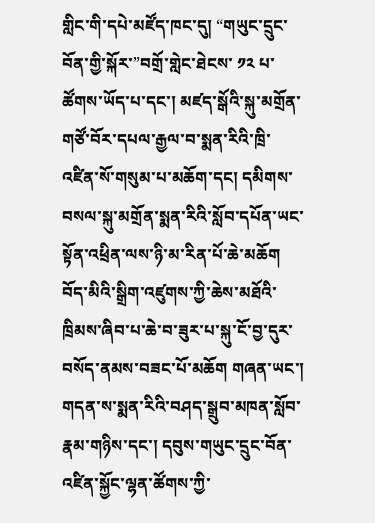གླིང་གི་དཔེ་མཛོད་ཁང་དུ། “གཡུང་དྲུང་བོན་གྱི་སྐོར་”བགྲོ་གླེང་ཐེངས་ ༡༢ པ་ཚོགས་ཡོད་པ་དང་། མཛད་སྒོའི་སྐུ་མགྲོན་གཙོ་བོར་དཔལ་རྒྱལ་བ་སྨན་རིའི་ཁྲི་འཛིན་སོ་གསུམ་པ་མཆོག་དང། དམིགས་བསལ་སྐུ་མགྲོན་སྨན་རིའི་སློབ་དཔོན་ཡང་སྟོན་འཕྲིན་ལས་ཉི་མ་རིན་པོ་ཆེ་མཆོག  བོད་མིའི་སྒྲིག་འཛུགས་ཀྱི་ཆེས་མཐོའི་ཁྲིམས་ཞིབ་པ་ཆེ་བ་ཟུར་པ་སྐུ་ངོ་བྱ་དུར་བསོད་ནམས་བཟང་པོ་མཆོག གཞན་ཡང་། གདན་ས་སྨན་རིའི་བཤད་སྒྲུབ་མཁན་སློབ་རྣམ་གཉིས་དང་། དབུས་གཡུང་དྲུང་བོན་འཛིན་སྐྱོང་ལྷན་ཚོགས་ཀྱི་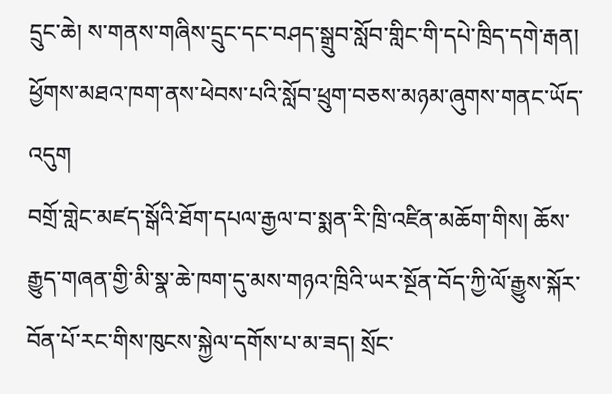དྲུང་ཆེ། ས་གནས་གཞིས་དྲུང་དང་བཤད་སྒྲུབ་སློབ་གླིང་གི་དཔེ་ཁྲིད་དགེ་རྒན། ཕྱོགས་མཐའ་ཁག་ནས་ཕེབས་པའི་སློབ་ཕྲུག་བཅས་མཉམ་ཞུགས་གནང་ཡོད་འདུག
བགྲོ་གླེང་མཛད་སྒོའི་ཐོག་དཔལ་རྒྱལ་བ་སྨན་རི་ཁྲི་འཛིན་མཆོག་གིས། ཆོས་རྒྱུད་གཞན་གྱི་མི་སྣ་ཆེ་ཁག་དུ་མས་གཉའ་ཁྲིའི་ཡར་སྔོན་བོད་ཀྱི་ལོ་རྒྱུས་སྐོར་བོན་པོ་རང་གིས་ཁུངས་སྐྱེལ་དགོས་པ་མ་ཟད། སྲོང་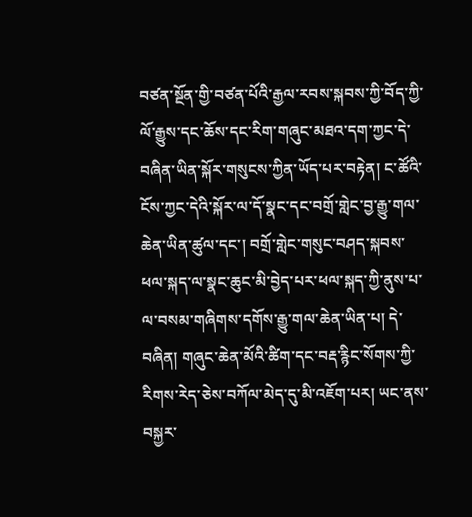བཙན་སྔོན་གྱི་བཙན་པོའི་རྒྱལ་རབས་སྐབས་ཀྱི་བོད་ཀྱི་ལོ་རྒྱུས་དང་ཆོས་དང་རིག་གཞུང་མཐའ་དག་ཀྱང་དེ་བཞིན་ཡིན་སྐོར་གསུངས་ཀྱིན་ཡོད་པར་བརྟེན། ང་ཚོའི་ངོས་ཀྱང་དེའི་སྐོར་ལ་དོ་སྣང་དང་བགྲོ་གླེང་བྱ་རྒྱུ་གལ་ཆེན་ཡིན་ཚུལ་དང་། བགྲོ་གླེང་གསུང་བཤད་སྐབས་ཕལ་སྐད་ལ་སྣང་ཆུང་མི་བྱེད་པར་ཕལ་སྐད་ཀྱི་ནུས་པ་ལ་བསམ་གཞིགས་དགོས་རྒྱུ་གལ་ཆེན་ཡིན་པ། དེ་བཞིན། གཞུང་ཆེན་མོའི་ཚིག་དང་བརྡ་རྙིང་སོགས་ཀྱི་རིགས་རེད་ཅེས་བཀོལ་མེད་དུ་མི་འཇོག་པར། ཡང་ནས་བསྐྱར་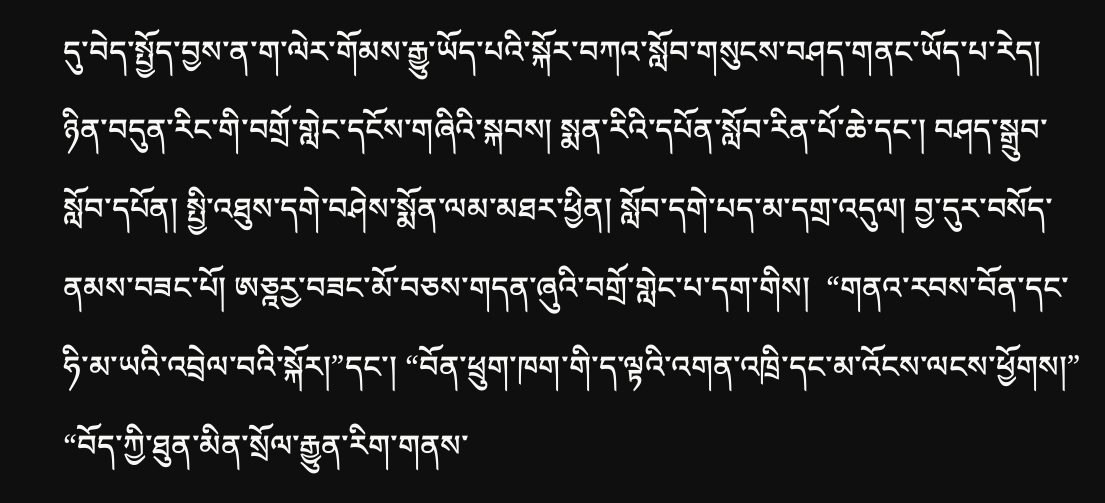དུ་བེད་སྤྱོད་བྱས་ན་ག་ལེར་གོམས་རྒྱུ་ཡོད་པའི་སྐོར་བཀའ་སློབ་གསུངས་བཤད་གནང་ཡོད་པ་རེད།
ཉིན་བདུན་རིང་གི་བགྲོ་གླེང་དངོས་གཞིའི་སྐབས། སྨན་རིའི་དཔོན་སློབ་རིན་པོ་ཆེ་དང་། བཤད་སྒྲུབ་སློབ་དཔོན། སྤྱི་འཐུས་དགེ་བཤེས་སྨོན་ལམ་མཐར་ཕྱིན། སློབ་དགེ་པད་མ་དགྲ་འདུལ། བྱ་དུར་བསོད་ནམས་བཟང་པོ། ཨཅྰརྱ་བཟང་མོ་བཅས་གདན་ཞུའི་བགྲོ་གླེང་པ་དག་གིས།  “གནའ་རབས་བོན་དང་ཧི་མ་ཡའི་འབྲེལ་བའི་སྐོར།”དང་། “བོན་ཕྲུག་ཁག་གི་ད་ལྟའི་འགན་འཁྲི་དང་མ་འོངས་ལངས་ཕྱོགས།” “བོད་ཀྱི་ཐུན་མིན་སྲོལ་རྒྱུན་རིག་གནས་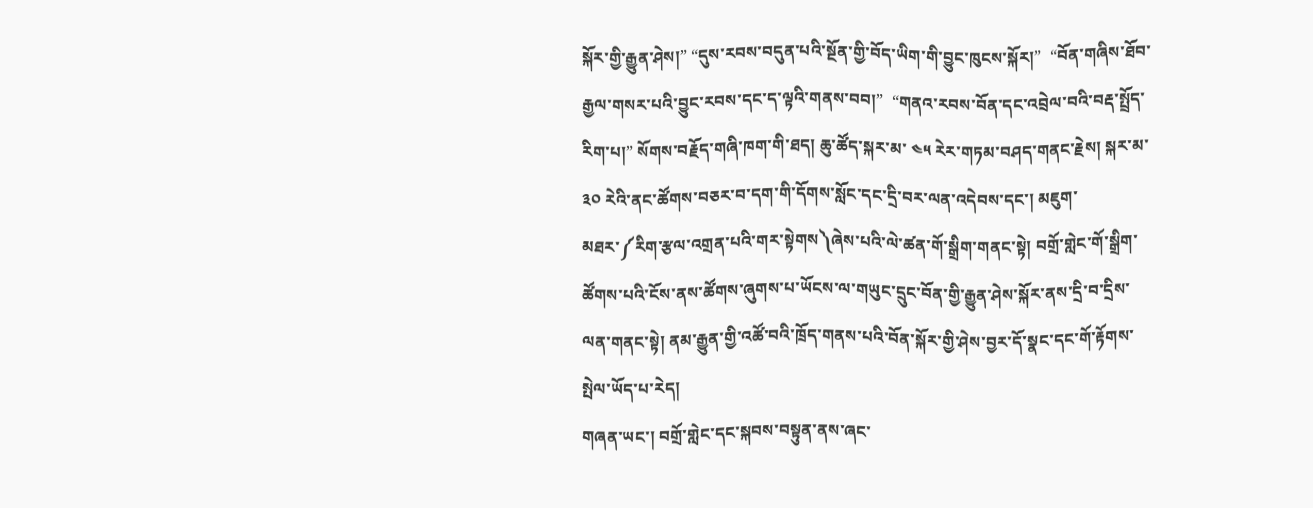སྐོར་གྱི་རྒྱུན་ཤེས།” “དུས་རབས་བདུན་པའི་སྔོན་གྱི་བོད་ཡིག་གི་བྱུང་ཁུངས་སྐོར།”  “བོན་གཞིས་ཐོབ་རྒྱལ་གསར་པའི་བྱུང་རབས་དང་ད་ལྟའི་གནས་བབ།”  “གནའ་རབས་བོན་དང་འབྲེལ་བའི་བརྡ་སྤྲོད་རིག་པ།” སོགས་བརྗོད་གཞི་ཁག་གི་ཐད། ཆུ་ཚོད་སྐར་མ་ ༤༥ རེར་གཏམ་བཤད་གནང་རྗེས། སྐར་མ་ ༣༠ རེའི་ནང་ཚོགས་བཅར་བ་དག་གི་དོགས་སློང་དང་དྲི་བར་ལན་འདེབས་དང་། མཇུག་མཐར་༼རིག་རྩལ་འགྲན་པའི་གར་སྟེགས༽ཞེས་པའི་ལེ་ཚན་གོ་སྒྲིག་གནང་སྟེ། བགྲོ་གླེང་གོ་སྒྲིག་ཚོགས་པའི་ངོས་ནས་ཚོགས་ཞུགས་པ་ཡོངས་ལ་གཡུང་དྲུང་བོན་གྱི་རྒྱུན་ཤེས་སྐོར་ནས་དྲི་བ་དྲིས་ལན་གནང་སྟེ། ནམ་རྒྱུན་གྱི་འཚོ་བའི་ཁྲོད་གནས་པའི་བོན་སྐོར་གྱི་ཤེས་བྱར་དོ་སྣང་དང་གོ་རྟོགས་སྤེལ་ཡོད་པ་རེད།
གཞན་ཡང་། བགྲོ་གླེང་དང་སྐབས་བསྟུན་ནས་ཞང་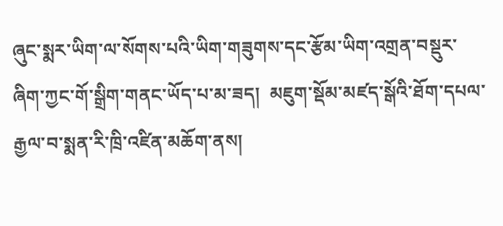ཞུང་སྨར་ཡིག་ལ་སོགས་པའི་ཡིག་གཟུགས་དང་རྩོམ་ཡིག་འགྲན་བསྡུར་ཞིག་ཀྱང་གོ་སྒྲིག་གནང་ཡོད་པ་མ་ཟད།  མཇུག་སྡོམ་མཛད་སྒོའི་ཐོག་དཔལ་རྒྱལ་བ་སྨན་རི་ཁྲི་འཛིན་མཆོག་ནས།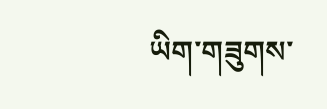ཡིག་གཟུགས་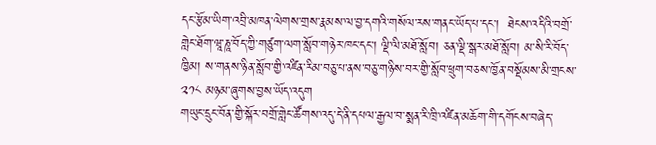དང་རྩོམ་ཡིག་འབྲི་མཁན་ལེགས་གྲས་རྣམས་ལ་བྱ་དགའི་གསོལ་རས་གནང་ཡོད་པ་དང་།  ཐེངས་འདིའི་བགྲོ་གླེང་ཐོག་ཝཱ་ཎཱ་བོད་ཀྱི་གཙུག་ལག་སློབ་གཉེར་ཁང་དང་། ལྡི་ལི་མཐོ་སློབ། ཅན་ལྡི་སྒར་མཐོ་སློབ། མ་སི་རི་བོད་ཁྱིམ། ས་གནས་ཉིན་སློབ་གྱི་འཛིན་རིམ་བཅུ་པ་ནས་བཅུ་གཉིས་བར་གྱི་སློབ་ཕྲུག་བཅས་ཁྱོན་བསྡོམས་མི་གྲངས་ ༢༡༨ མཉམ་ཞུགས་བྱས་ཡོད་འདུག
གཡུང་དྲུང་བོན་གྱི་སྐོར་བགྲོ་གླེང་ཚོགས་འདུ་དེ་ནི་དཔལ་རྒྱལ་བ་སྨན་རི་ཁྲི་འཛིན་མཆོག་གི་དགོངས་བཞེད་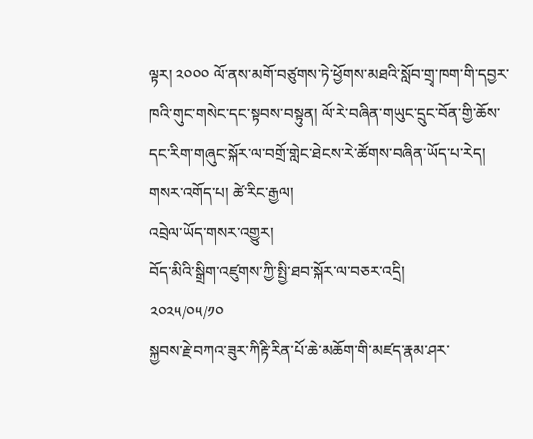ལྟར། ༢༠༠༠ ལོ་ནས་མགོ་བཙུགས་ཏེ་ཕྱོགས་མཐའི་སློབ་གྲྭ་ཁག་གི་དབྱར་ཁའི་གུང་གསེང་དང་སྟབས་བསྟུན། ལོ་རེ་བཞིན་གཡུང་དྲུང་བོན་གྱི་ཆོས་དང་རིག་གཞུང་སྐོར་ལ་བགྲོ་གླེང་ཐེངས་རེ་ཚོགས་བཞིན་ཡོད་པ་རེད།
གསར་འགོད་པ། ཚེ་རིང་རྒྱལ།
འབྲེལ་ཡོད་གསར་འགྱུར།
བོད་མིའི་སྒྲིག་འཛུགས་ཀྱི་སྤྱི་ཐབ་སྐོར་ལ་བཅར་འདྲི།
༢༠༢༥/༠༥/༡༠
སྐྱབས་རྗེ་བཀའ་ཟུར་ཀིརྟི་རིན་པོ་ཆེ་མཆོག་གི་མཛད་རྣམ་ཤར་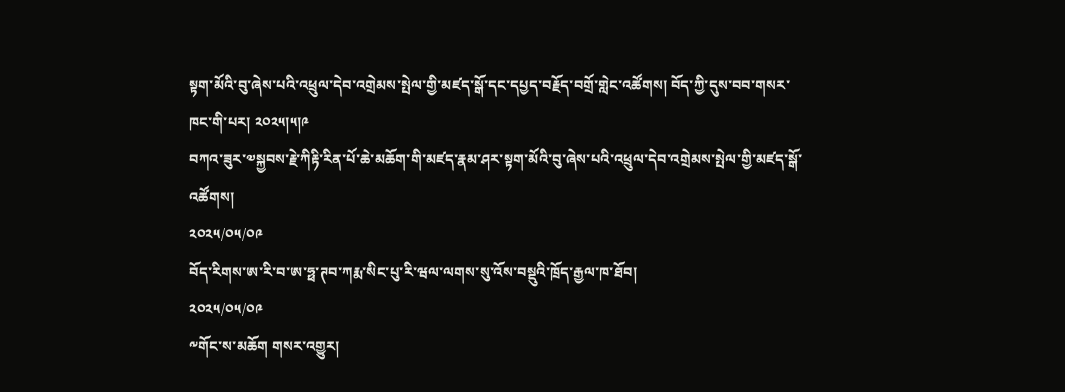སྟག་མོའི་བུ་ཞེས་པའི་འཕྲུལ་དེབ་འགྲེམས་སྤེལ་གྱི་མཛད་སྒོ་དང་དཔྱད་བརྗོད་བགྲོ་གླེང་འཚོགས། བོད་ཀྱི་དུས་བབ་གསར་ཁང་གི་པར། ༢༠༢༥།༥།༩
བཀའ་ཟུར་༧སྐྱབས་རྗེ་ཀིརྟི་རིན་པོ་ཆེ་མཆོག་གི་མཛད་རྣམ་ཤར་སྟག་མོའི་བུ་ཞེས་པའི་འཕྲུལ་དེབ་འགྲེམས་སྤེལ་གྱི་མཛད་སྒོ་འཚོགས།
༢༠༢༥/༠༥/༠༩
བོད་རིགས་ཨ་རི་བ་ཨ་ཧྥ་ཊབ་ཀརྨ་སིང་པུ་རི་ཝལ་ལགས་སུ་འོས་བསྡུའི་ཁྲོད་རྒྱལ་ཁ་ཐོབ།
༢༠༢༥/༠༥/༠༩
༸གོང་ས་མཆོག གསར་འགྱུར།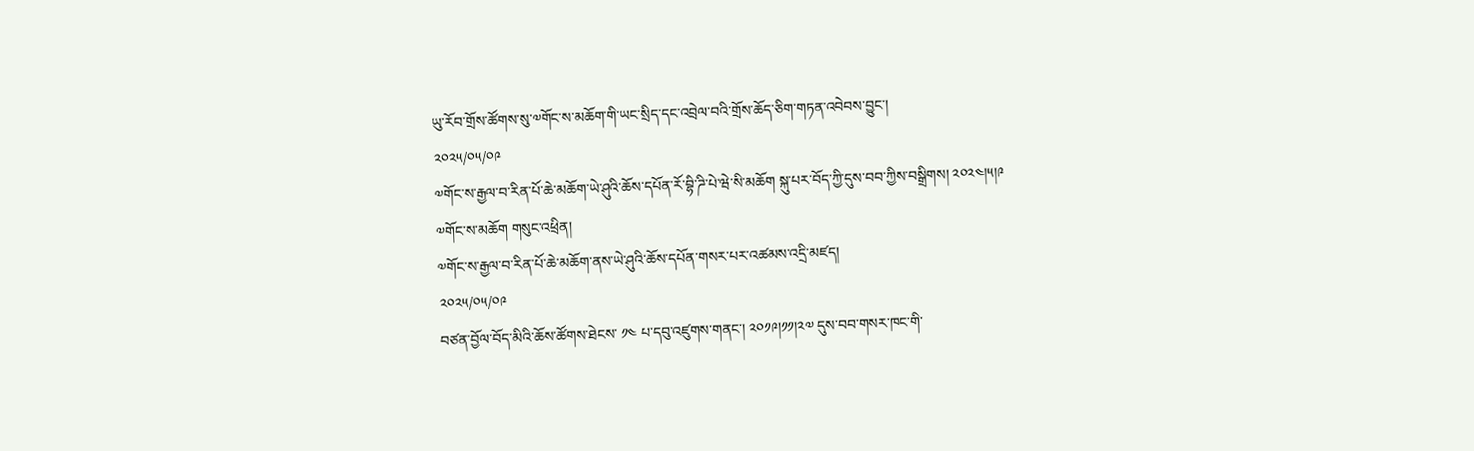ཡུ་རོབ་གྲོས་ཚོགས་སུ་༧གོང་ས་མཆོག་གི་ཡང་སྲིད་དང་འབྲེལ་བའི་གྲོས་ཆོད་ཅིག་གཏན་འབེབས་བྱུང་།
༢༠༢༥/༠༥/༠༩
༧གོང་ས་རྒྱལ་བ་རིན་པོ་ཆེ་མཆོག་ཡེ་ཤུའི་ཆོས་དཔོན་རོ་བྷི་ཌི་པེ་ཝེ་སི་མཆོག སྐུ་པར་བོད་ཀྱི་དུས་བབ་ཀྱིས་བསྒྲིགས། ༢༠༢༤།༥།༩
༧གོང་ས་མཆོག གསུང་འཕྲིན།
༧གོང་ས་རྒྱལ་བ་རིན་པོ་ཆེ་མཆོག་ནས་ཡེ་ཤུའི་ཆོས་དཔོན་གསར་པར་འཚམས་འདྲི་མཛད།
༢༠༢༥/༠༥/༠༩
བཙན་བྱོལ་བོད་མིའི་ཆོས་ཚོགས་ཐེངས་ ༡༤ པ་དབུ་འཛུགས་གནང་། ༢༠༡༩།༡༡།༢༧ དུས་བབ་གསར་ཁང་གི་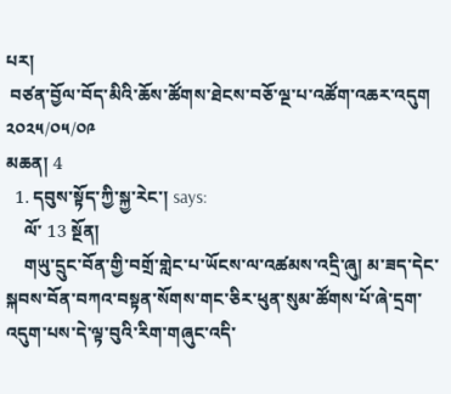པར།
 བཙན་བྱོལ་བོད་མིའི་ཆོས་ཚོགས་ཐེངས་བཅོ་ལྔ་པ་འཚོག་འཆར་འདུག
༢༠༢༥/༠༥/༠༩
མཆན། 4
  1. དབུས་སྟོད་ཀྱི་སྐྱ་རེང་། says:
    ལོ་ 13 སྔོན།
    གཡུ་དྲུང་བོན་གྱི་བགྲོ་གླེང་པ་ཡོངས་ལ་འཚམས་འདྲི་ཞུ། མ་ཟད་དེང་སྐབས་བོན་བཀའ་བསྟན་སོགས་གང་ཅིར་ཕུན་སུམ་ཚོགས་པོ་ཞེ་དྲག་འདུག་པས་དེ་ལྟ་བུའི་རིག་གཞུང་འདི་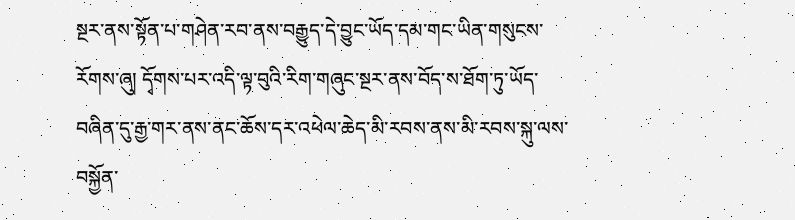སྔར་ནས་སྟོན་པ་གཤེན་རབ་ནས་བརྒྱུད་དེ་བྱུང་ཡོད་དམ་གང་ཡིན་གསུངས་རོགས་ཞུ། དྭོགས་པར་འདི་ལྟ་བུའི་རིག་གཞུང་སྔར་ནས་བོད་ས་ཐོག་ཏུ་ཡོད་བཞིན་དུ་རྒྱ་གར་ནས་ནང་ཆོས་དར་འཕེལ་ཆེད་མི་རབས་ནས་མི་རབས་སྐུ་ལས་བསྐྱོན་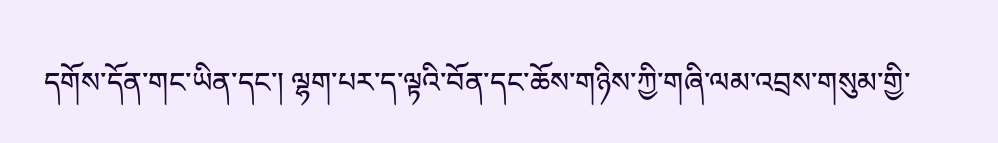དགོས་དོན་གང་ཡིན་དང་། ལྷག་པར་ད་ལྟའི་བོན་དང་ཆོས་གཉིས་ཀྱི་གཞི་ལམ་འབྲས་གསུམ་གྱི་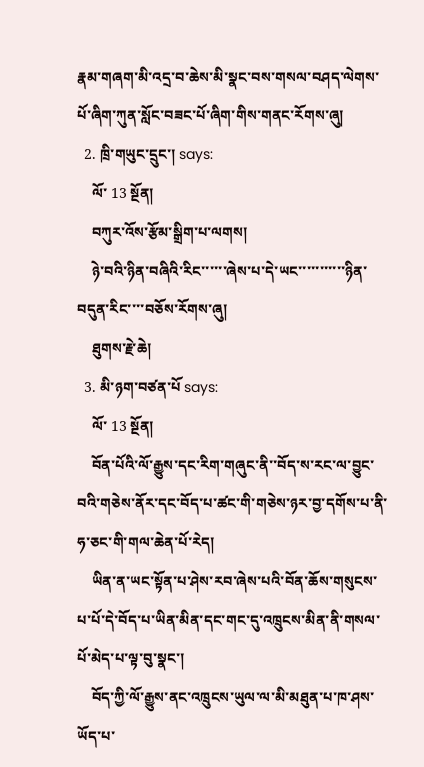རྣམ་གཞག་མི་འདྲ་བ་ཆེས་མི་སྣང་བས་གསལ་བཤད་ལེགས་པོ་ཞིག་ཀུན་སློང་བཟང་པོ་ཞིག་གིས་གནང་རོགས་ཞུ།
  2. ཁྲི་གཡུང་དྲུང་། says:
    ལོ་ 13 སྔོན།
    བཀུར་འོས་རྩོམ་སྒྲིག་པ་ལགས།
    ཉེ་བའི་ཉིན་བཞིའི་རིང་་་་་་ཞེས་པ་དེ་ཡང་་་་་་་་་་་ཉིན་བདུན་རིང་་་་བཅོས་རོགས་ཞུ།
    ཐུགས་རྗེ་ཆེ།
  3. མི་ཉག་བཙན་པོ says:
    ལོ་ 13 སྔོན།
    བོན་པོའི་ལོ་རྒྱུས་དང་རིག་གཞུང་ནི་་བོད་ས་རང་ལ་བྱུང་བའི་གཅེས་ནོར་དང་བོད་པ་ཚང་གི་གཅེས་ཉར་བྱ་དགོས་པ་ནི་ཧ་ཅང་གི་གལ་ཆེན་པོ་རེད།
    ཡིན་ན་ཡང་སྟོན་པ་ཤེས་རབ་ཞེས་པའི་བོན་ཆོས་གསུངས་པ་པོ་དེ་བོད་པ་ཡིན་མིན་དང་གང་དུ་འཁྲུངས་མིན་ནི་གསལ་པོ་མེད་པ་ལྟ་བུ་སྣང་།
    བོད་ཀྱི་ལོ་རྒྱུས་ནང་འཁྲུངས་ཡུལ་ལ་མི་མཐུན་པ་ཁ་ཤས་ཡོད་པ་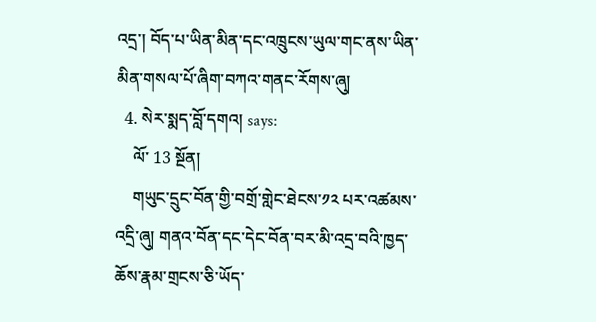འདྲ་། བོད་པ་ཡིན་མིན་དང་འཁྲུངས་ཡུལ་གང་ནས་ཡིན་མིན་གསལ་པོ་ཞིག་བཀའ་གནང་རོགས་ཞུ།
  4. སེར་སྨད་བློ་དགའ། says:
    ལོ་ 13 སྔོན།
    གཡུང་དྲུང་བོན་གྱི་བགྲོ་གླེང་ཐེངས་༡༢ པར་འཚམས་འདྲི་ཞུ། གནའ་བོན་དང་དེང་བོན་བར་མི་འདྲ་བའི་ཁྱད་ཆོས་རྣམ་གྲངས་ཅི་ཡོད་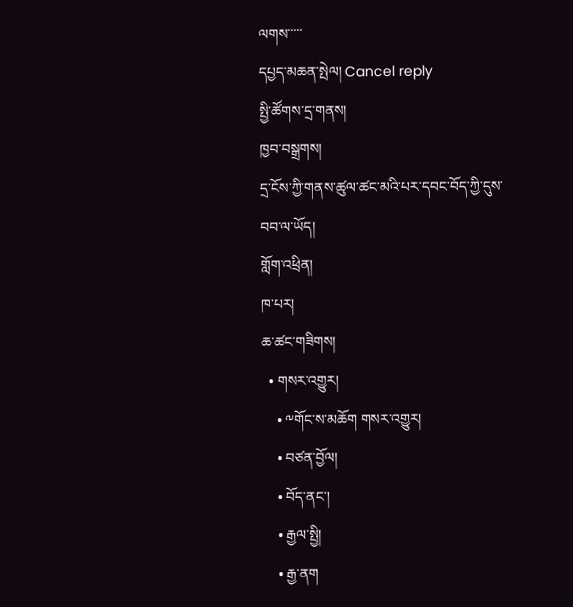ལགས་་་་་
དཔྱད་མཆན་སྤེལ། Cancel reply
སྤྱི་ཚོགས་དྲ་གནས།
ཁྱབ་བསྒྲགས།
དྲ་ངོས་ཀྱི་གནས་ཚུལ་ཚང་མའི་པར་དབང་བོད་ཀྱི་དུས་བབ་ལ་ཡོད།
གློག་འཕྲིན།
ཁ་པར།
ཆ་ཚང་གཟིགས།
  • གསར་འགྱུར།
    • ༸གོང་ས་མཆོག གསར་འགྱུར།
    • བཙན་བྱོལ།
    • བོད་ནང་།
    • རྒྱལ་སྤྱི།
    • རྒྱ་ནག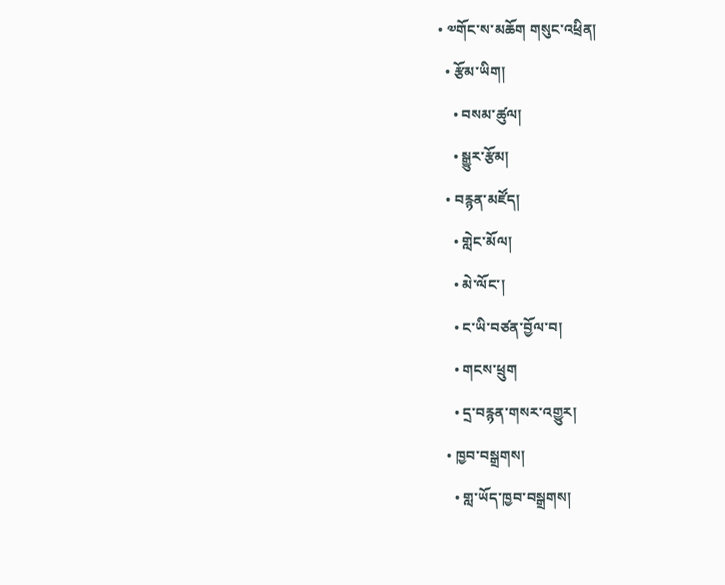• ༧གོང་ས་མཆོག གསུང་འཕྲིན།
  • རྩོམ་ཡིག།
    • བསམ་ཚུལ།
    • སྒྱུར་རྩོམ།
  • བརྙན་མཛོད།
    • གླེང་མོལ།
    • མེ་ལོང་།
    • ང་ཡི་བཙན་བྱོལ་བ།
    • གངས་ཕྲུག
    • དྲ་བརྙན་གསར་འགྱུར།
  • ཁྱབ་བསྒྲགས།
    • གླ་ཡོད་ཁྱབ་བསྒྲགས།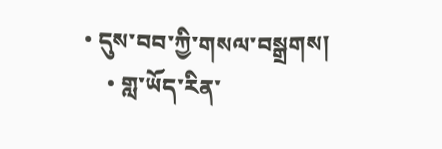• དུས་བབ་ཀྱི་གསལ་བསྒྲགས།
    • གླ་ཡོད་རིན་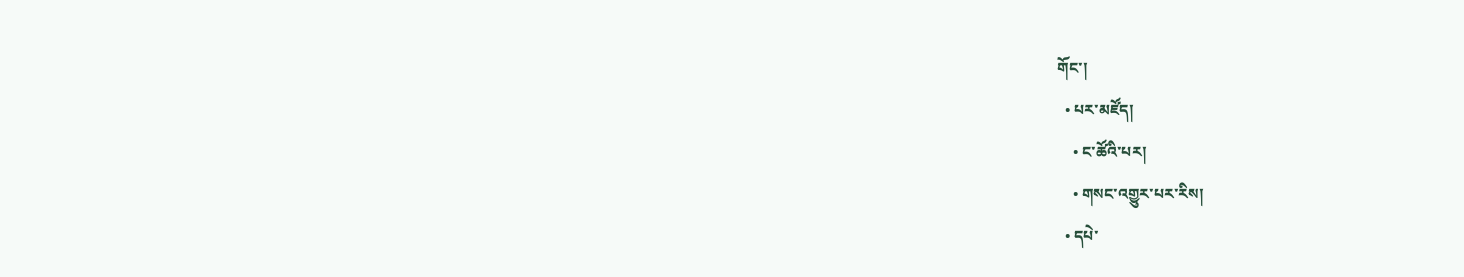གོང་།
  • པར་མཛོད།
    • ང་ཚོའི་པར།
    • གསང་འགྱུར་པར་རིས།
  • དཔེ་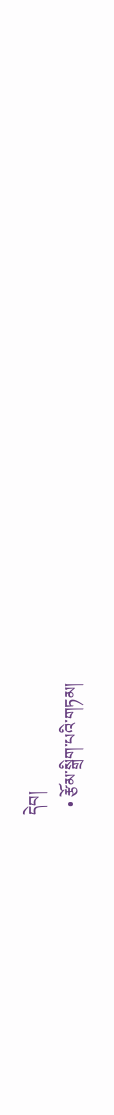དེབ།
  • རྩོམ་སྒྲིག་པའི་གཏམ།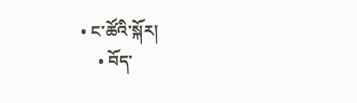• ང་ཚོའི་སྐོར།
    • བོད་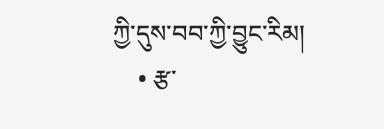ཀྱི་དུས་བབ་ཀྱི་བྱུང་རིམ།
    • རྩ་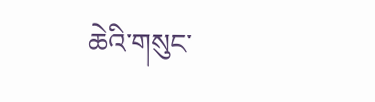ཆེའི་གསུང་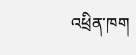འཕྲིན་ཁག